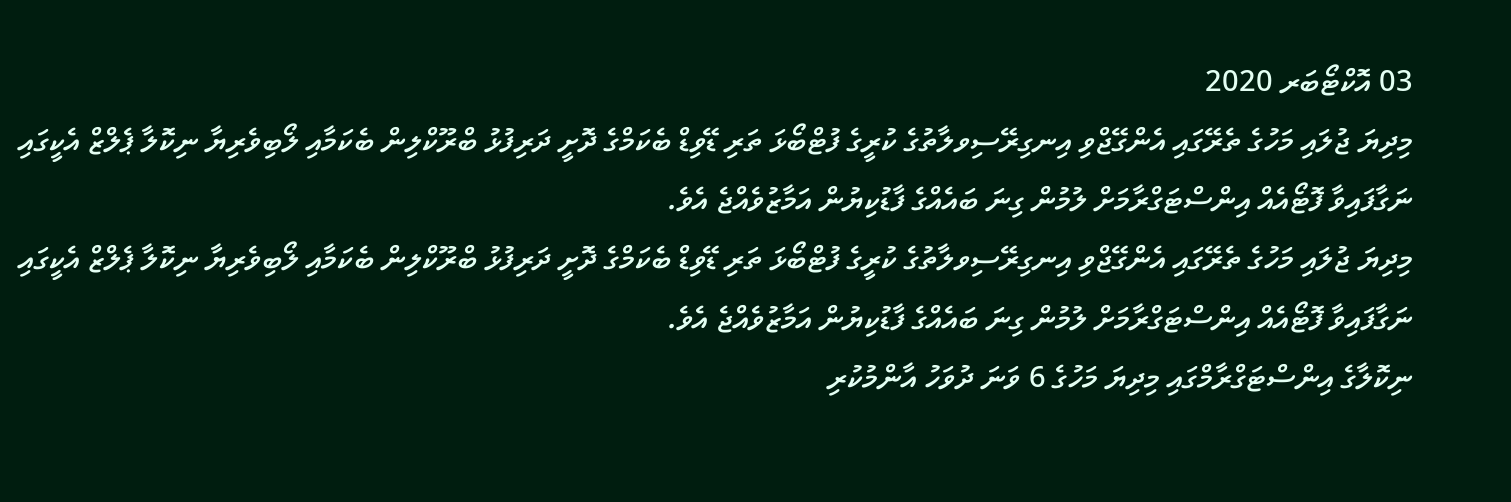03 އޮކްޓޯބަރ 2020
މިދިޔަ ޖުލައި މަހުގެ ތެރޭގައި އެންގޭޖްވި އިނގިރޭސިވލާތުގެ ކުރީގެ ފުޓްބޯޅަ ތަރި ޑޭވިޑް ބެކަމްގެ ދޮށީ ދަރިފުޅު ބްރޫކްލިން ބެކަމާއި ލޯބިވެރިޔާ ނިކޮލާ ޕެލްޒް އެކީގައި ނަގާފައިވާ ފޮޓޯއެއް އިންސްޓަގްރާމަށް ލުމުން ގިނަ ބައެއްގެ ފާޑުކިޔުން އަމާޒުވެއްޖެ އެވެ.
މިދިޔަ ޖުލައި މަހުގެ ތެރޭގައި އެންގޭޖްވި އިނގިރޭސިވލާތުގެ ކުރީގެ ފުޓްބޯޅަ ތަރި ޑޭވިޑް ބެކަމްގެ ދޮށީ ދަރިފުޅު ބްރޫކްލިން ބެކަމާއި ލޯބިވެރިޔާ ނިކޮލާ ޕެލްޒް އެކީގައި ނަގާފައިވާ ފޮޓޯއެއް އިންސްޓަގްރާމަށް ލުމުން ގިނަ ބައެއްގެ ފާޑުކިޔުން އަމާޒުވެއްޖެ އެވެ.
ނިކޮލާގެ އިންސްޓަގްރާމްގައި މިދިޔަ މަހުގެ 6 ވަނަ ދުވަހު އާންމުކުރި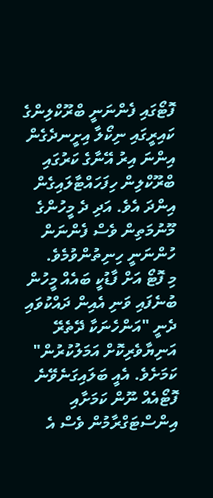ފޮޓޯގައި ފެންނަނީ ބްރޫކްލިންގެ ކައިރީގައި ނިކޯލާ އިށީނދެގެން އިންނަ އިރު އޭނާގެ ކަރުގައި ބްރޫކްލިން ހިފަހައްޓާލައިގެން އިންދަ އެވެ. އަދި ދެ މީހުންގެ މޫނުމަތިން ވެސް ފެންނަން ހުންނަނީ ހިނިތުންވުމެވެ.
މި ފޮޓޯ އަށް ފާޑުކީ ބައެއް މީހުން ބުނެފައި ވަނި އެއިން ދައްކުވައި ދެނީ "އަންހެނަކާ ދޭތެރޭ އަނިޔާވެރިކޮށް އަމަލުކުރުން" ކަމަށެވެ. އެއީ ބަލައިގަނެވޭނެ ފޮޓޯއެއް ނޫން ކަމަށާއި އިންސްޓަގްރާމުން ވެސް އެ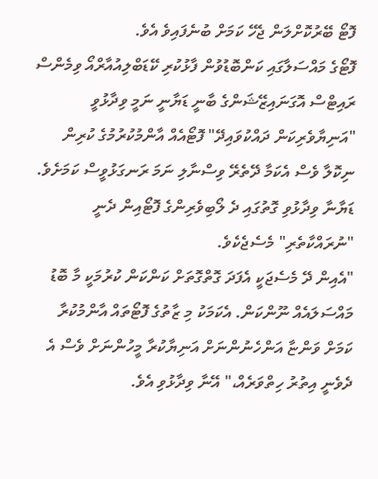ފޮޓޯ ބޭރުކޮށްލަން ޖެހޭ ކަމަށް ބުނެފައިވެ އެވެ.
ފޮޓޯގެ މައްސަލާގައި ކަންބޮޑުވުން ފާޅުކުރި ކޭޑަބްލިއުއާރްއޯ ވިމެންސް ރައިޓްސް އޮގަނައިޒޭޝަންގެ ބާނީ ޑަޔާނީ ނަމީ ވިދާޅުވީ "އަނިޔާވެރިކަން ދައްކުވައިދޭ" ފޮޓޯއެއް އާންމުކުރުމުގެ ކުރިން ނިކޮލާ ވެސް އެކަމާ ދޭތެރޭ ވިސްނާލި ނަމަ ރަނގަޅުވީސް ކަމަށެވެ. ޑަޔާނާ ވިދާޅުވި ގޮތުގައި ދެ ލޯބިވެރިންގެ ފޮޓޯއިން ދެނީ "ނުރައްކާތެރި" މެސެޖެކެވެ.
"އެއިން ދޭ މެސެޖަކީ އެފަދަ ގޮތްގޮތަށް ކަންކަން ކުރުމަކީ މާ ބޮޑު މައްސަލައެއް ނޫންކަން. އެކަމަކު މި ޒާތުގެ ފޮޓޯތައް އާންމުކުރާ ކަމަށް ވަންޏާ އަންހެނުންނަށް އަނިޔާކުރާ މީހުންނަށް ވެސް އެ ދެވެނީ އިތުރު ހިތްވަރެއް،" އޭނާ ވިދާޅުވި އެވެ.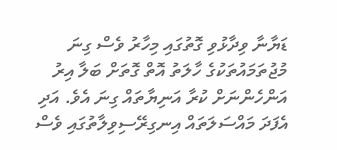ޑަޔާނާ ވިދާޅުވި ގޮތުގައި މިހާރު ވެސް ގިނަ މުޖުތަމައުތަކުގެ ހާލަތު އޮތް ގޮތަށް ބަލާ އިރު އަންހެންނަށް ކުރާ އަނިޔާތައް ގިނަ އެވެ. އަދި އެފަދަ މައްސަލަތައް އިނގިރޭސިވިލާތުގައި ވެސް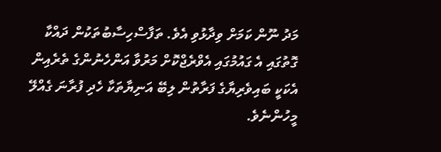މަދު ނޫން ކަމަށް ވިދާޅުވި އެވެ. ތަފާސްހިސާބުތަކުން ދައްކާ ގޮތުގައި އެ ގައުމުގައި އެވްރެޖްކޮށް މަރުވާ އަންހެނުންގެ ތެރެއިން އެކަކީ ބައިވެރިޔާގެ ފަރާތުން ލިބޭ އަނިޔާތަކާ ހެދި ފުރާނަ ގެއްލޭ މީހުންނެވެ.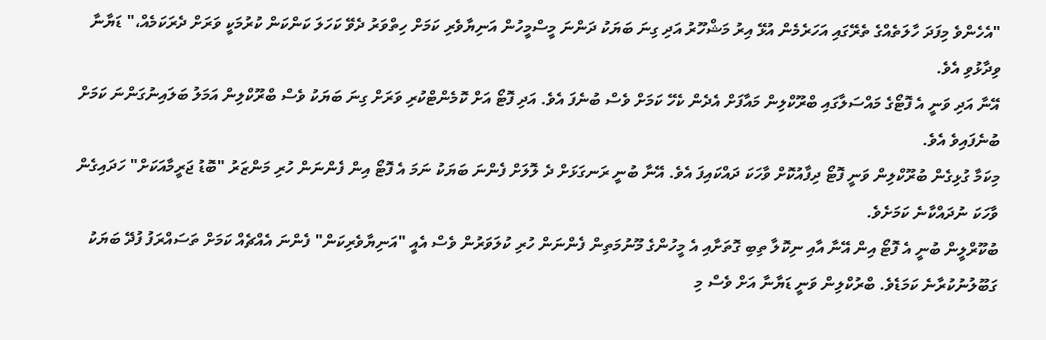"އެހެންވެ މިފަދަ ހާލަތެއްގެ ތެރޭގައި އަހަރެމެން އުޅޭ އިރު މަޝްހޫރު އަދި ގިނަ ބަޔަކު ދަންނަ މީސްމީހުން އަނިޔާވެރި ކަމަށް ހިތްވަރު ދެވޭ ކަހަލަ ކަންކަން ކުރުމަކީ ވަރަށް ދެރަކަމެއް،" ޑަޔާނާ ވިދާޅުވި އެވެ.
އޭނާ އަދި ވަނީ އެ ފޮޓޯގެ މައްސަލާގައި ބްރޫކްލިން މައާފަށް އެދެން ކެހޭ ކަމަށް ވެސް ބުނެފަ އެވެ. އަދި ފޮޓޯ އަށް ކޮމެންޓްކުރި ވަރަށް ގިނަ ބަޔަކު ވެސް ބްރޫކްލިން އަމަލު ބަލައިނުގަންނަ ކަމަށް ބުނެފައިވެ އެވެ.
މިކަމާ ގުޅިގެން ބުރޫކްލިން ވަނީ ފޮޓޯ ދިފާއުކޮށް ވާހަކަ ދައްކައިފަ އެވެ. އޭނާ ބުނީ ރަނގަޅަށް ދެ ލޮލަށް ފެންނަ ބަޔަކު ނަމަ އެ ފޮޓޯ އިން ފެންނަން ހުރި މަންޒަރު "ބޮޑު ޖަރީމާއަކަށް" ހަދައިގެން ވާހަކަ ނުދައްކާނެ ކަމަށެވެ.
ބުކޫރްލީން ބުނީ އެ ފޮޓޯ އިން އޭނާ އާއި ނިކޮލާ ތިބި ގޮތަށާއި އެ މީހުންގެ މޫނުމަތިން ފެންނަން ހުރި ކުލަވަރުން ވެސް އެއީ "އަނިޔާވެރިކަން" ފެންނަ އެއްޗެއް ކަމަށް ތަސައްރަފު ފުދޭ ބަޔަކު ގަބޫލުނުކުރާނެ ކަމަޑެވެ. ބްރުކްލިން ވަނީ ޑަޔާނާ އަށް ވެސް މި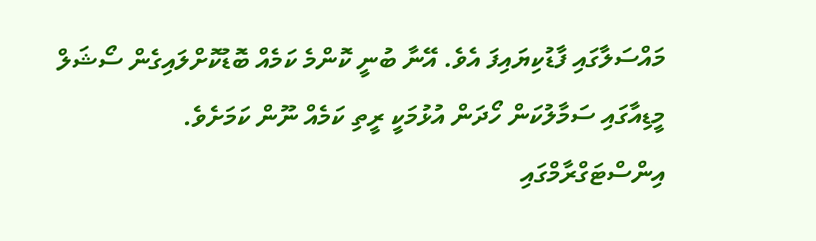މައްސަލާގައި ފާޑުކިޔައިފަ އެވެ. އޭނާ ބުނީ ކޮންމެ ކަމެއް ބޮޑުކޮށްލައިގެން ސޯޝަލް މީޑިއާގައި ސަމާލުކަން ހޯދަން އުޅުމަކީ ރީތި ކަމެއް ނޫން ކަމަށެވެ.
އިންސްޓަގްރާމްގައި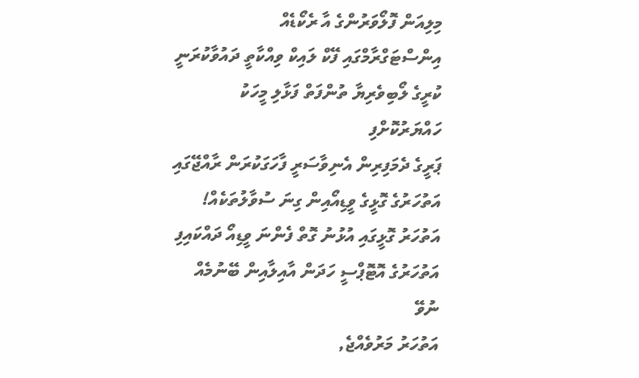މިލިއަން ފޮލޯވަރުންގެ އާ ރެކޯޑެއް
އިންސްޓަގްރާމްގައި ފޭކް ލައިކް ވިއްކާތީ ދައުވާކުރަނީ
ކުރީގެ ލޯބިވެރިޔާ ތުންފަތް ފަޅާލި މީހަކު ހައްޔަރުކޮށްފި
ޕަރީގެ ދެމަފިރިން އެނިވާސަރީ ފާހަގަކުރަން ރާއްޖޭގައި
އަތުހަރުގެ ގޮޅީގެ ވީޑިއޯއިން ގިނަ ސުވާލުތަކެއް!
އަތުހަރު ގޮޅީގައި އުޅުނު ގޮތް ފެންނަ ވީޑިއޯ ދައްކައިފި
އަތުހަރުގެ އޮޓޮޕްސީ ހަދަން އާއިލާއިން ބޭނުމެއް ނުވޭ
އަތުހަރު މަރުވެއްޖެ,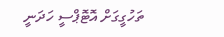ތަހުގީގަށް އޮޓޮޕްސީ ހަދަނީ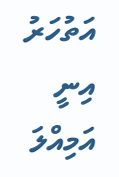އަތުހަރު އިނީ އަމިއްލަ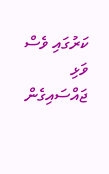ކަރުގައި ވެސް ވަޅި ޖައްސައިގެން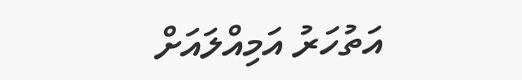އަތުހަރު އަމިއްލައަށް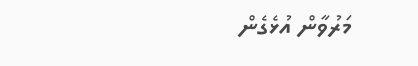މަރުވާން އުޅެގެން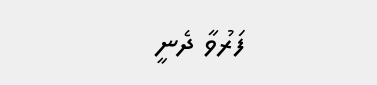ފަރުވާ ދެނީ